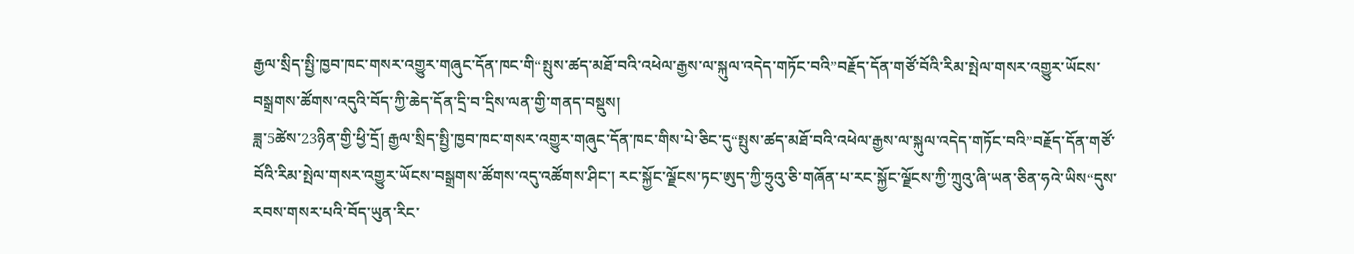རྒྱལ་སྲིད་སྤྱི་ཁྱབ་ཁང་གསར་འགྱུར་གཞུང་དོན་ཁང་གི“སྤུས་ཚད་མཐོ་བའི་འཕེལ་རྒྱས་ལ་སྐུལ་འདེད་གཏོང་བའི”བརྗོད་དོན་གཙོ་བོའི་རིམ་སྤེལ་གསར་འགྱུར་ཡོངས་བསྒྲགས་ཚོགས་འདུའི་བོད་ཀྱི་ཆེད་དོན་དྲི་བ་དྲིས་ལན་གྱི་གནད་བསྡུས།
ཟླ་5ཚེས་23ཉིན་གྱི་ཕྱི་དྲོ། རྒྱལ་སྲིད་སྤྱི་ཁྱབ་ཁང་གསར་འགྱུར་གཞུང་དོན་ཁང་གིས་པེ་ཅིང་དུ“སྤུས་ཚད་མཐོ་བའི་འཕེལ་རྒྱས་ལ་སྐུལ་འདེད་གཏོང་བའི”བརྗོད་དོན་གཙོ་བོའི་རིམ་སྤེལ་གསར་འགྱུར་ཡོངས་བསྒྲགས་ཚོགས་འདུ་འཚོགས་ཤིང་། རང་སྐྱོང་ལྗོངས་ཏང་ཨུད་ཀྱི་ཧྲུའུ་ཅི་གཞོན་པ་རང་སྐྱོང་ལྗོངས་ཀྱི་ཀྲུའུ་ཞི་ཡན་ཅིན་ཧའེ་ཡིས“དུས་རབས་གསར་པའི་བོད་ཡུན་རིང་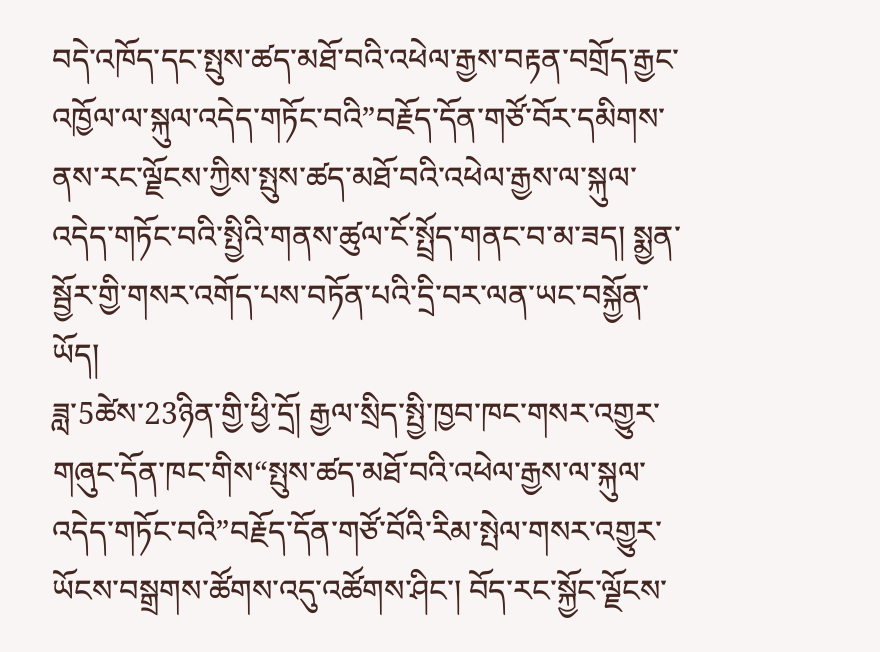བདེ་འཁོད་དང་སྤུས་ཚད་མཐོ་བའི་འཕེལ་རྒྱས་བརྟན་བགྲོད་རྒྱང་འཁྱོལ་ལ་སྐུལ་འདེད་གཏོང་བའི”བརྗོད་དོན་གཙོ་བོར་དམིགས་ནས་རང་ལྗོངས་ཀྱིས་སྤུས་ཚད་མཐོ་བའི་འཕེལ་རྒྱས་ལ་སྐུལ་འདེད་གཏོང་བའི་སྤྱིའི་གནས་ཚུལ་ངོ་སྤྲོད་གནང་བ་མ་ཟད། སྨྱན་སྦྱོར་གྱི་གསར་འགོད་པས་བཏོན་པའི་དྲི་བར་ལན་ཡང་བསྐྱོན་ཡོད།
ཟླ་5ཚེས་23ཉིན་གྱི་ཕྱི་དྲོ། རྒྱལ་སྲིད་སྤྱི་ཁྱབ་ཁང་གསར་འགྱུར་གཞུང་དོན་ཁང་གིས“སྤུས་ཚད་མཐོ་བའི་འཕེལ་རྒྱས་ལ་སྐུལ་འདེད་གཏོང་བའི”བརྗོད་དོན་གཙོ་བོའི་རིམ་སྤེལ་གསར་འགྱུར་ཡོངས་བསྒྲགས་ཚོགས་འདུ་འཚོགས་ཤིང་། བོད་རང་སྐྱོང་ལྗོངས་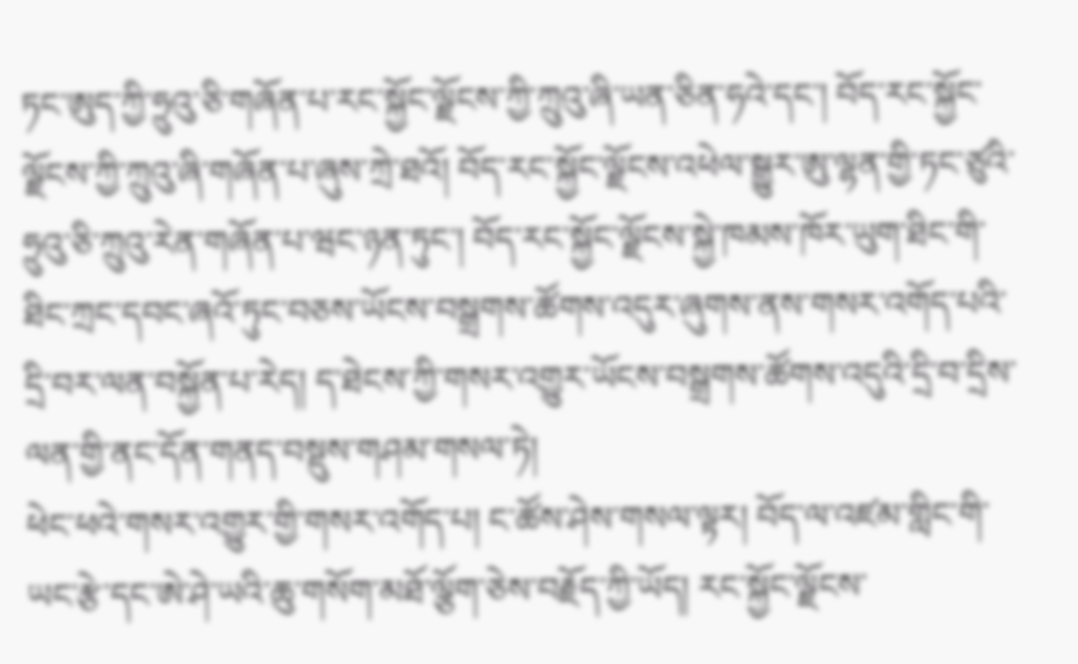ཏང་ཨུད་ཀྱི་ཧྲུའུ་ཅི་གཞོན་པ་རང་སྐྱོང་ལྗོངས་ཀྱི་ཀྲུའུ་ཞི་ཡན་ཅིན་ཧའེ་དང་། བོད་རང་སྐྱོང་ལྗོངས་ཀྱི་ཀྲུའུ་ཞི་གཞོན་པ་ཞུས་ཀྲེ་ཐའོ། བོད་རང་སྐྱོང་ལྗོངས་འཕེལ་སྒྱུར་ཨུ་ལྷན་གྱི་ཏང་ཙུའི་ཧྲུའུ་ཅི་ཀྲུའུ་རེན་གཞོན་པ་ཝང་ཉན་ཏུང་། བོད་རང་སྐྱོང་ལྗོངས་སྐྱེ་ཁམས་ཁོར་ཡུག་ཐིང་གི་ཐིང་ཀྲང་དབང་ཞའོ་ཏུང་བཅས་ཡོངས་བསྒྲགས་ཚོགས་འདུར་ཞུགས་ནས་གསར་འགོད་པའི་དྲི་བར་ལན་བསྐྱོན་པ་རེད། ད་ཐེངས་ཀྱི་གསར་འགྱུར་ཡོངས་བསྒྲགས་ཚོགས་འདུའི་དྲི་བ་དྲིས་ལན་གྱི་ནང་དོན་གནད་བསྡུས་གཤམ་གསལ་ཏེ།
ཕེང་ཕའེ་གསར་འགྱུར་གྱི་གསར་འགོད་པ། ང་ཚོས་ཤེས་གསལ་ལྟར། བོད་ལ་འཛམ་གླིང་གི་ཡང་རྩེ་དང་ཨེ་ཤེ་ཡའི་ཆུ་གསོག་མཐོ་ལྕོག་ཅེས་བརྗོད་ཀྱི་ཡོད། རང་སྐྱོང་ལྗོངས་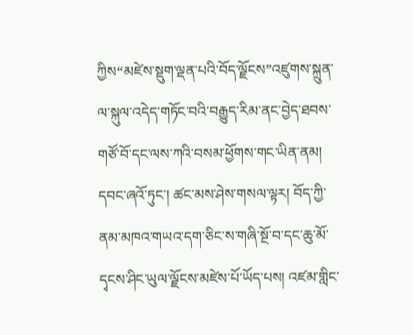ཀྱིས“མཛེས་སྡུག་ལྡན་པའི་བོད་ལྗོངས”འཛུགས་སྐྲུན་ལ་སྐུལ་འདེད་གཏོང་བའི་བརྒྱུད་རིམ་ནང་བྱེད་ཐབས་གཙོ་བོ་དང་ལས་ཀའི་བསམ་ཕྱོགས་གང་ཡིན་ནམ།
དབང་ཞའོ་ཏུང་། ཚང་མས་ཤེས་གསལ་ལྟར། བོད་ཀྱི་ནམ་མཁའ་གཡའ་དག་ཅིང་ས་གཞི་སྔོ་བ་དང་ཆུ་མོ་དྭངས་ཤིང་ཡུལ་ལྗོངས་མཛེས་པོ་ཡོད་པས། འཛམ་གླིང་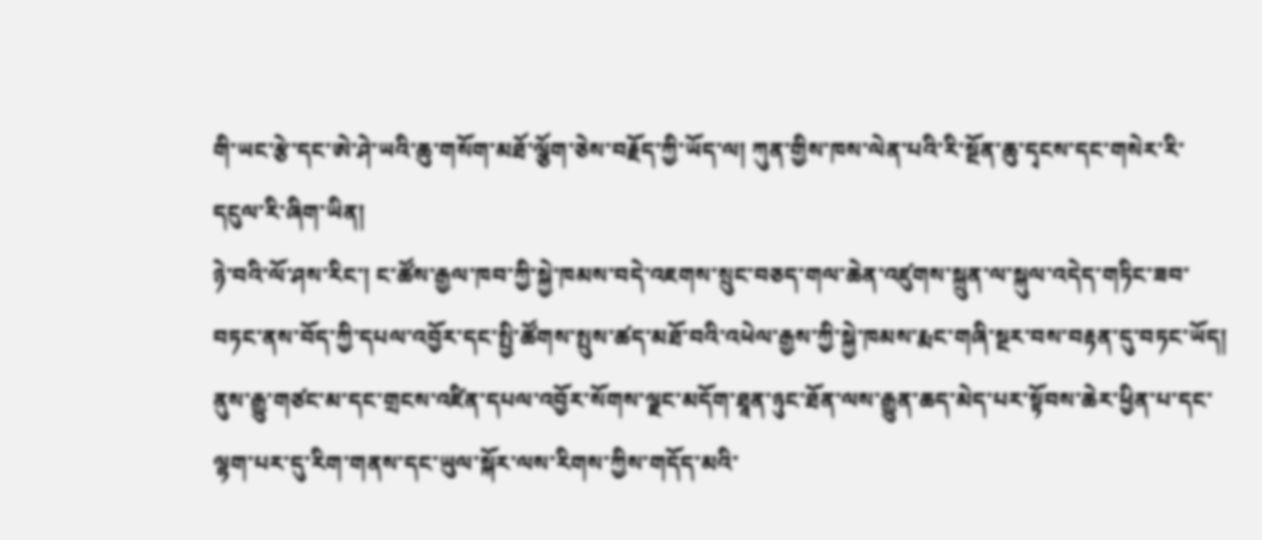གི་ཡང་རྩེ་དང་ཨེ་ཤེ་ཡའི་ཆུ་གསོག་མཐོ་ལྕོག་ཅེས་བརྗོད་ཀྱི་ཡོད་ལ། ཀུན་གྱིས་ཁས་ལེན་པའི་རི་སྔོན་ཆུ་དྭངས་དང་གསེར་རི་དངུལ་རི་ཞིག་ཡིན།
ཉེ་བའི་ལོ་ཤས་རིང་། ང་ཚོས་རྒྱལ་ཁབ་ཀྱི་སྐྱེ་ཁམས་བདེ་འཇགས་སྲུང་བཅད་གལ་ཆེན་འཛུགས་སྐྲུན་ལ་སྐུལ་འདེད་གཏིང་ཟབ་བཏང་ནས་བོད་ཀྱི་དཔལ་འབྱོར་དང་སྤྱི་ཚོགས་སྤུས་ཚད་མཐོ་བའི་འཕེལ་རྒྱས་ཀྱི་སྐྱེ་ཁམས་རྨང་གཞི་སྔར་བས་བརྟན་དུ་བཏང་ཡོད། ནུས་རྒྱུ་གཙང་མ་དང་གྲངས་འཛིན་དཔལ་འབྱོར་སོགས་ལྗང་མདོག་ཐཱན་ཉུང་ཐོན་ལས་རྒྱུན་ཆད་མེད་པར་སྟོབས་ཆེར་ཕྱིན་པ་དང་ལྷག་པར་དུ་རིག་གནས་དང་ཡུལ་སྐོར་ལས་རིགས་ཀྱིས་གདོད་མའི་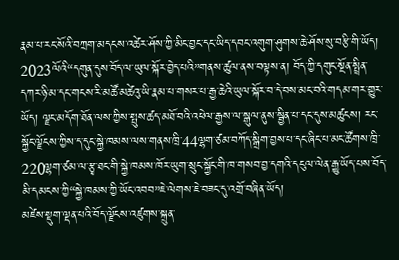རྣམ་པ་རང་སོའི་བཀྲག་མདངས་འཚེར་ཤོས་ཀྱི་མིང་བྱང་དང་ཡིད་དབང་འགུག་ཤུགས་ཆེ་ཤོས་སུ་བརྩི་གི་ཡོད། 2023ལོའི“དགུན་དུས་བོད་ལ་ཡུལ་སྐོར་བྱེད་པའི”གནས་ཚུལ་ནས་བལྟས་ན། བོད་ཀྱི་དགུང་སྔོན་སྤྲིན་དཀར་ཉི་མ་དང་གངས་རི་མཚོ་མཚེའུ་ཡི་རྣམ་པ་གསར་པ་རྒྱ་ཆེའི་ཡུལ་སྐོར་བ་དེ་བས་མང་བའི་གདམ་གར་གྱུར་ཡོད། ལྗང་མདོག་ཐོན་ལས་ཀྱིས་སྤུས་ཚད་མཐོ་བའི་འཕེལ་རྒྱས་ལ་སྒུལ་ནུས་སྦྱིན་པ་དང་དུས་མཚུངས། རང་སྐྱོང་ལྗོངས་ཀྱིས་ད་དུང་སྐྱེ་ཁམས་ལས་གནས་ཁྲི་44ལྷག་ཙམ་བཀོད་སྒྲིག་བྱས་པ་དང་ཞིང་པ་མང་ཚོགས་ཁྲི་220ལྷག་ཙམ་ལ་རྩྭ་ཐང་གི་སྐྱེ་ཁམས་ཁོར་ཡུག་སྲུང་སྐྱོང་གི་ཁ་གསབ་བྱ་དགའི་དངུལ་ལེན་རྒྱུ་ཡོད་པས་བོད་མི་དམངས་ཀྱི“སྐྱེ་ཁམས་ཀྱི་ཡོང་འབབ”ཇེ་ལེགས་ཇེ་བཟང་དུ་འགྲོ་བཞིན་ཡོད།
མཛེས་སྡུག་ལྡན་པའི་བོད་ལྗོངས་འཛུགས་སྐྲུན་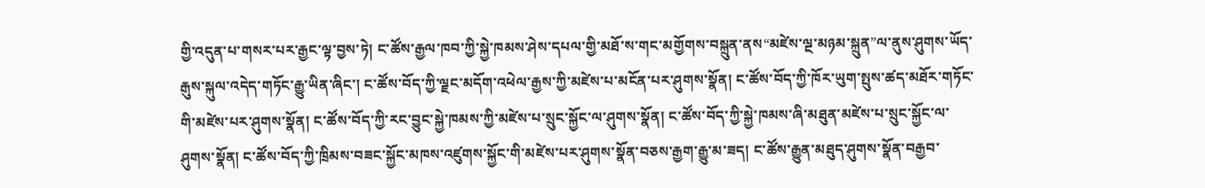གྱི་འདུན་པ་གསར་པར་རྒྱང་ལྟ་བྱས་ཏེ། ང་ཚོས་རྒྱལ་ཁབ་ཀྱི་སྐྱེ་ཁམས་ཤེས་དཔལ་གྱི་མཐོ་ས་གང་མགྱོགས་བསྐྲུན་ནས“མཛེས་ལྔ་མཉམ་སྐྲུན”ལ་ནུས་ཤུགས་ཡོད་རྒུས་སྐུལ་འདེད་གཏོང་རྒྱུ་ཡིན་ཞིང་། ང་ཚོས་བོད་ཀྱི་ལྗང་མདོག་འཕེལ་རྒྱས་ཀྱི་མཛེས་པ་མངོན་པར་ཤུགས་སྣོན། ང་ཚོས་བོད་ཀྱི་ཁོར་ཡུག་སྤུས་ཚད་མཐོར་གཏོང་གི་མཛེས་པར་ཤུགས་སྣོན། ང་ཚོས་བོད་ཀྱི་རང་བྱུང་སྐྱེ་ཁམས་ཀྱི་མཛེས་པ་སྲུང་སྐྱོང་ལ་ཤུགས་སྣོན། ང་ཚོས་བོད་ཀྱི་སྐྱེ་ཁམས་ཞི་མཐུན་མཛེས་པ་སྲུང་སྐྱོང་ལ་ཤུགས་སྣོན། ང་ཚོས་བོད་ཀྱི་ཁྲིམས་བཟང་སྐྱོང་མཁས་འཛུགས་སྐྱོང་གི་མཛེས་པར་ཤུགས་སྣོན་བཅས་རྒྱག་རྒྱུ་མ་ཟད། ང་ཚོས་རྒྱུན་མཐུད་ཤུགས་སྣོན་བརྒྱབ་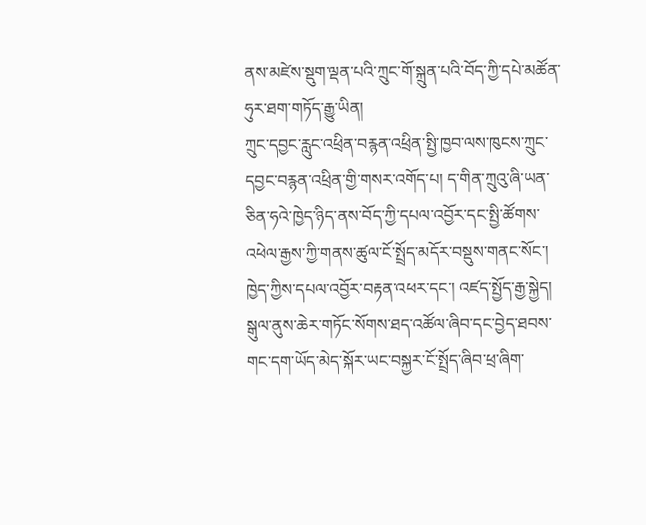ནས་མཛེས་སྡུག་ལྡན་པའི་ཀྲུང་གོ་སྐྲུན་པའི་བོད་ཀྱི་དཔེ་མཚོན་ཧུར་ཐག་གཏོད་རྒྱུ་ཡིན།
ཀྲུང་དབྱང་རླུང་འཕྲིན་བརྙན་འཕྲིན་སྤྱི་ཁྱབ་ལས་ཁུངས་ཀྲུང་དབྱང་བརྙན་འཕྲིན་གྱི་གསར་འགོད་པ། ད་གིན་ཀྲུའུ་ཞི་ཡན་ཅིན་ཧའེ་ཁྱེད་ཉིད་ནས་བོད་ཀྱི་དཔལ་འབྱོར་དང་སྤྱི་ཚོགས་འཕེལ་རྒྱས་ཀྱི་གནས་ཚུལ་ངོ་སྤྲོད་མདོར་བསྡུས་གནང་སོང་། ཁྱེད་ཀྱིས་དཔལ་འབྱོར་བརྟན་འཕར་དང་། འཛད་སྤྱོད་རྒྱ་སྐྱེད། སྒུལ་ནུས་ཆེར་གཏོང་སོགས་ཐད་འཚོལ་ཞིབ་དང་བྱེད་ཐབས་གང་དག་ཡོད་མེད་སྐོར་ཡང་བསྐྱར་ངོ་སྤྲོད་ཞིབ་ཕྲ་ཞིག་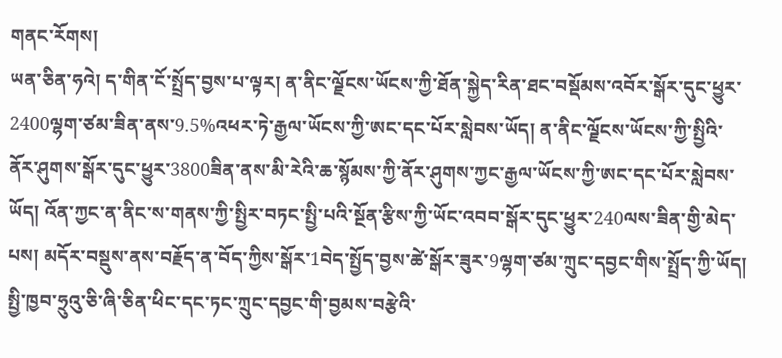གནང་རོགས།
ཡན་ཅིན་ཧའེ། ད་གིན་ངོ་སྤྲོད་བྱས་པ་ལྟར། ན་ནིང་ལྗོངས་ཡོངས་ཀྱི་ཐོན་སྐྱེད་རིན་ཐང་བསྡོམས་འབོར་སྒོར་དུང་ཕྱུར་2400ལྷག་ཙམ་ཟིན་ནས་9.5%འཕར་ཏེ་རྒྱལ་ཡོངས་ཀྱི་ཨང་དང་པོར་སླེབས་ཡོད། ན་ནིང་ལྗོངས་ཡོངས་ཀྱི་སྤྱིའི་ནོར་ཤུགས་སྒོར་དུང་ཕྱུར་3800ཟིན་ནས་མི་རེའི་ཆ་སྙོམས་ཀྱི་ནོར་ཤུགས་ཀྱང་རྒྱལ་ཡོངས་ཀྱི་ཨང་དང་པོར་སླེབས་ཡོད། འོན་ཀྱང་ན་ནིང་ས་གནས་ཀྱི་སྤྱིར་བཏང་སྤྱི་པའི་སྔོན་རྩིས་ཀྱི་ཡོང་འབབ་སྒོར་དུང་ཕྱུར་240ལས་ཟིན་གྱི་མེད་པས། མདོར་བསྡུས་ནས་བརྗོད་ན་བོད་ཀྱིས་སྒོར་1བེད་སྤྱོད་བྱས་ཚེ་སྒོར་ཟུར་9ལྷག་ཙམ་ཀྲུང་དབྱང་གིས་སྤྲོད་ཀྱི་ཡོད། སྤྱི་ཁྱབ་ཧྲུའུ་ཅི་ཞི་ཅིན་ཕིང་དང་ཏང་ཀྲུང་དབྱང་གི་བྱམས་བརྩེའི་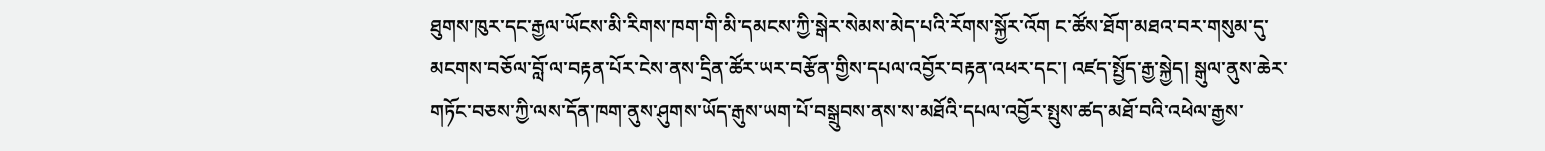ཐུགས་ཁུར་དང་རྒྱལ་ཡོངས་མི་རིགས་ཁག་གི་མི་དམངས་ཀྱི་སྒེར་སེམས་མེད་པའི་རོགས་སྐྱོར་འོག ང་ཚོས་ཐོག་མཐའ་བར་གསུམ་དུ་མངགས་བཅོལ་བློ་ལ་བརྟན་པོར་ངེས་ནས་དྲིན་ཚོར་ཡར་བརྩོན་གྱིས་དཔལ་འབྱོར་བརྟན་འཕར་དང་། འཛད་སྤྱོད་རྒྱ་སྐྱེད། སྒུལ་ནུས་ཆེར་གཏོང་བཅས་ཀྱི་ལས་དོན་ཁག་ནུས་ཤུགས་ཡོད་རྒུས་ཡག་པོ་བསྒྲུབས་ནས་ས་མཐོའི་དཔལ་འབྱོར་སྤུས་ཚད་མཐོ་བའི་འཕེལ་རྒྱས་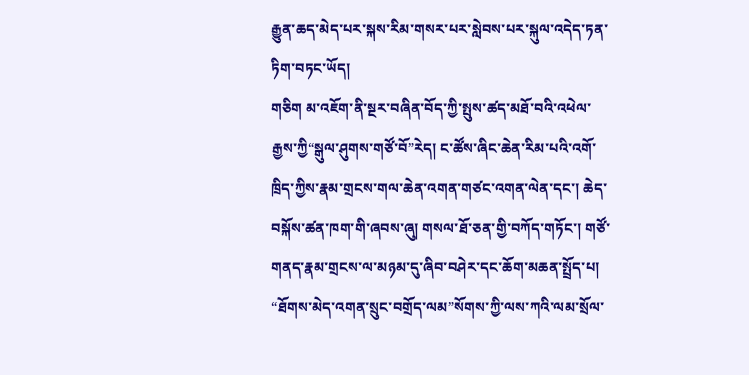རྒྱུན་ཆད་མེད་པར་སྐས་རིམ་གསར་པར་སླེབས་པར་སྐུལ་འདེད་ཏན་ཏིག་བཏང་ཡོད།
གཅིག མ་འཇོག་ནི་སྔར་བཞིན་བོད་ཀྱི་སྤུས་ཚད་མཐོ་བའི་འཕེལ་རྒྱས་ཀྱི“སྒུལ་ཤུགས་གཙོ་བོ”རེད། ང་ཚོས་ཞིང་ཆེན་རིམ་པའི་འགོ་ཁྲིད་ཀྱིས་རྣམ་གྲངས་གལ་ཆེན་འགན་གཙང་འགན་ལེན་དང་། ཆེད་བསྐོས་ཚན་ཁག་གི་ཞབས་ཞུ། གསལ་ཐོ་ཅན་གྱི་བཀོད་གཏོང་། གཙོ་གནད་རྣམ་གྲངས་ལ་མཉམ་དུ་ཞིབ་བཤེར་དང་ཆོག་མཆན་སྤྲོད་པ། “ཐོགས་མེད་འགན་སྲུང་བགྲོད་ལམ”སོགས་ཀྱི་ལས་ཀའི་ལམ་སྲོལ་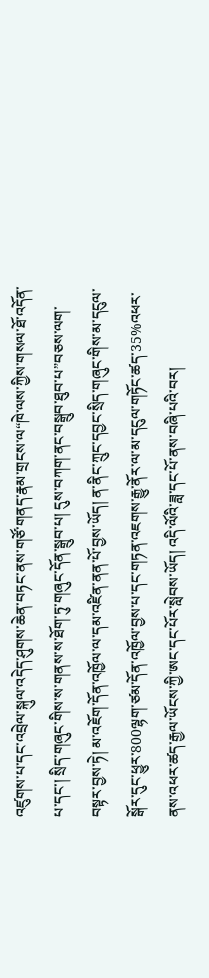འཛུགས་པ་དང་འབྲེལ་སྐུལ་འདེད་ཤུགས་ཆེན་བཏང་ནས་གཙོ་གནད་རྣམ་གྲངས་ལ“ཁེ་ལས་ཀྱིས་གསལ་ཐོ་འདོན་པ་དང་། སྲིད་གཞུང་གིས་ས་གནས་ས་ཐོག་ཏུ་གཞུང་དོན་སྒྲུབ་པ། དུས་བཀག་ནང་བསྒྲུབ་ཐུབ་པ”བཅས་ལག་བསྟར་བྱས་ཏེ། མ་འཇོག་དོན་འཁྱོལ་ལ་དམ་འཛིན་ནན་པོ་བྱས་ཡོད། ན་ནིང་ཀྲུང་དབྱང་སྲིད་གཞུང་གིས་མ་དངུལ་སྒོར་དུང་ཕྱུར་800ལྷག་ཙམ་དོན་འཁྱོལ་བྱས་པ་དང་གཏན་འཇགས་རྒྱུ་ནོར་ལ་མ་དངུལ་གཏོང་ཚད་35%འཕར་ནས་འཕར་ཚད་རྒྱལ་ཡོངས་ཀྱི་ཨང་དང་པོར་སླེབས་ཡོད། འདི་ལོའི་ཟླ་དང་པོ་ནས་བཞི་པའི་བར།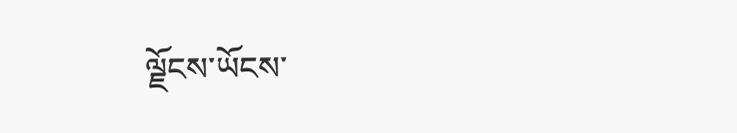ལྗོངས་ཡོངས་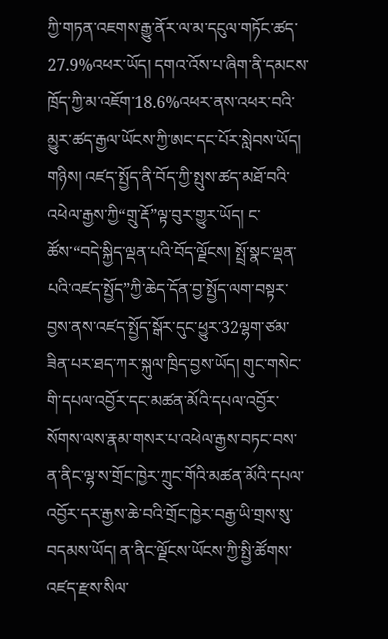ཀྱི་གཏན་འཇགས་རྒྱུ་ནོར་ལ་མ་དངུལ་གཏོང་ཚད་27.9%འཕར་ཡོད། དགའ་འོས་པ་ཞིག་ནི་དམངས་ཁྲོད་ཀྱི་མ་འཇོག་18.6%འཕར་ནས་འཕར་བའི་མྱུར་ཚད་རྒྱལ་ཡོངས་ཀྱི་ཨང་དང་པོར་སླེབས་ཡོད།
གཉིས། འཛད་སྤྱོད་ནི་བོད་ཀྱི་སྤུས་ཚད་མཐོ་བའི་འཕེལ་རྒྱས་ཀྱི“གྲུ་རྡོ”ལྟ་བུར་གྱུར་ཡོད། ང་ཚོས་“བདེ་སྐྱིད་ལྡན་པའི་བོད་ལྗོངས། སྤྲོ་སྣང་ལྡན་པའི་འཛད་སྤྱོད”ཀྱི་ཆེད་དོན་བྱ་སྤྱོད་ལག་བསྟར་བྱས་ནས་འཛད་སྤྱོད་སྒོར་དུང་ཕྱུར་32ལྷག་ཙམ་ཟིན་པར་ཐད་ཀར་སྐུལ་ཁྲིད་བྱས་ཡོད། གུང་གསེང་གི་དཔལ་འབྱོར་དང་མཚན་མོའི་དཔལ་འབྱོར་སོགས་ལས་རྣམ་གསར་པ་འཕེལ་རྒྱས་བཏང་བས་ན་ནིང་ལྷ་ས་གྲོང་ཁྱེར་ཀྲུང་གོའི་མཚན་མོའི་དཔལ་འབྱོར་དར་རྒྱས་ཆེ་བའི་གྲོང་ཁྱེར་བརྒྱ་ཡི་གྲས་སུ་བདམས་ཡོད། ན་ནིང་ལྗོངས་ཡོངས་ཀྱི་སྤྱི་ཚོགས་འཛད་རྫས་སིལ་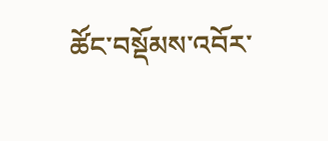ཚོང་བསྡོམས་འབོར་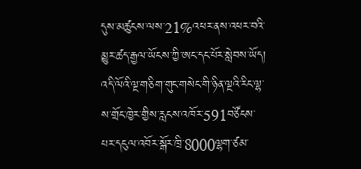དུས་མཚུངས་ལས་21%འཕར་ནས་འཕར་བའི་མྱུར་ཚད་རྒྱལ་ཡོངས་ཀྱི་ཨང་དང་པོར་སླེབས་ཡོད། འདི་ལོའི་ལྔ་གཅིག་གུང་གསེང་གི་ཉིན་ལྔའི་རིང་ལྷ་ས་གྲོང་ཁྱེར་གྱིས་རླངས་འཁོར་591བཙོངས་པར་དངུལ་འབོར་སྒོར་ཁྲི་8000ལྷག་ཙམ་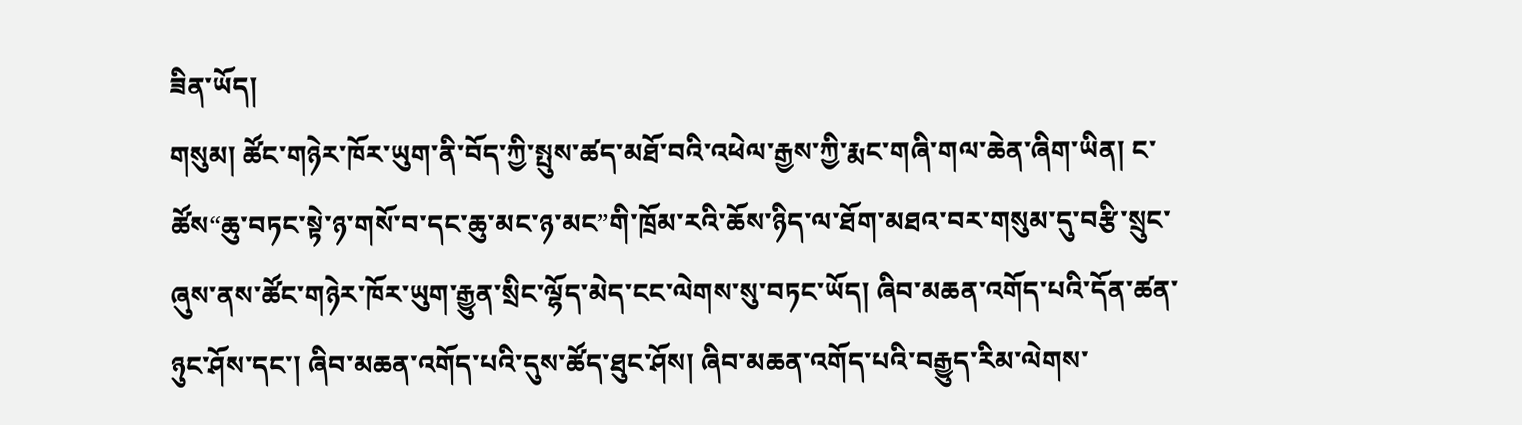ཟིན་ཡོད།
གསུམ། ཚོང་གཉེར་ཁོར་ཡུག་ནི་བོད་ཀྱི་སྤུས་ཚད་མཐོ་བའི་འཕེལ་རྒྱས་ཀྱི་རྨང་གཞི་གལ་ཆེན་ཞིག་ཡིན། ང་ཚོས“ཆུ་བཏང་སྟེ་ཉ་གསོ་བ་དང་ཆུ་མང་ཉ་མང”གི་ཁྲོམ་རའི་ཆོས་ཉིད་ལ་ཐོག་མཐའ་བར་གསུམ་དུ་བརྩི་སྲུང་ཞུས་ནས་ཚོང་གཉེར་ཁོར་ཡུག་རྒྱུན་སྲིང་ལྷོད་མེད་ངང་ལེགས་སུ་བཏང་ཡོད། ཞིབ་མཆན་འགོད་པའི་དོན་ཚན་ཉུང་ཤོས་དང་། ཞིབ་མཆན་འགོད་པའི་དུས་ཚོད་ཐུང་ཤོས། ཞིབ་མཆན་འགོད་པའི་བརྒྱུད་རིམ་ལེགས་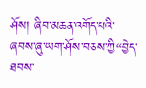ཤོས། ཞིབ་མཆན་འགོད་པའི་ཞབས་ཞུ་ཡག་ཤོས་བཅས་ཀྱི“བྱེད་ཐབས་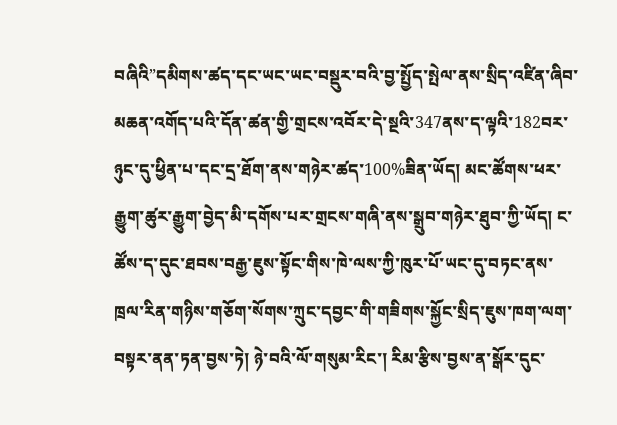བཞིའི”དམིགས་ཚད་དང་ཡང་ཡང་བསྡུར་བའི་བྱ་སྤྱོད་སྤེལ་ནས་སྲིད་འཛིན་ཞིབ་མཆན་འགོད་པའི་དོན་ཚན་གྱི་གྲངས་འབོར་དེ་སྔའི་347ནས་ད་ལྟའི་182བར་ཉུང་དུ་ཕྱིན་པ་དང་དྲ་ཐོག་ནས་གཉེར་ཚད་100%ཟིན་ཡོད། མང་ཚོགས་ཕར་རྒྱུག་ཚུར་རྒྱུག་བྱེད་མི་དགོས་པར་གྲངས་གཞི་ནས་སྒྲུབ་གཉེར་ཐུབ་ཀྱི་ཡོད། ང་ཚོས་ད་དུང་ཐབས་བརྒྱ་ཇུས་སྟོང་གིས་ཁེ་ལས་ཀྱི་ཁུར་པོ་ཡང་དུ་བཏང་ནས་ཁྲལ་རིན་གཉིས་གཅོག་སོགས་ཀྲུང་དབྱང་གི་གཟིགས་སྐྱོང་སྲིད་ཇུས་ཁག་ལག་བསྟར་ནན་ཏན་བྱས་ཏེ། ཉེ་བའི་ལོ་གསུམ་རིང་། རིམ་རྩིས་བྱས་ན་སྒོར་དུང་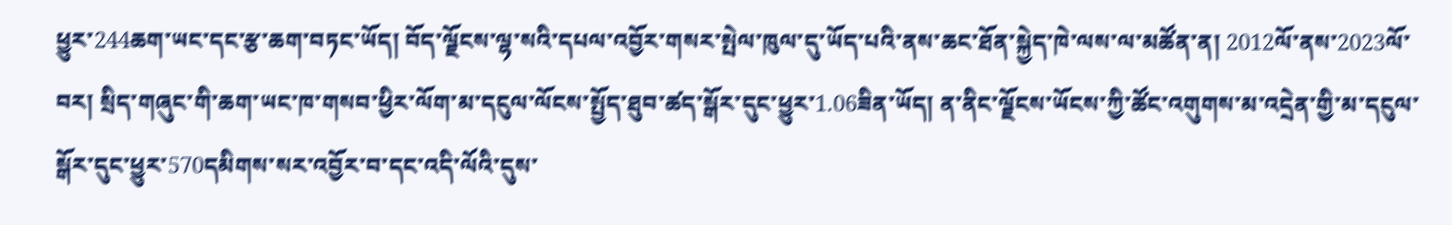ཕྱུར་244ཆག་ཡང་དང་རྩ་ཆག་བཏང་ཡོད། བོད་ལྗོངས་ལྷ་སའི་དཔལ་འབྱོར་གསར་སྤེལ་ཁུལ་དུ་ཡོད་པའི་ནས་ཆང་ཐོན་སྐྱེད་ཁེ་ལས་ལ་མཚོན་ན། 2012ལོ་ནས་2023ལོ་བར། སྲིད་གཞུང་གི་ཆག་ཡང་ཁ་གསབ་ཕྱིར་ལོག་མ་དངུལ་ལོངས་སྤྱོད་ཐུབ་ཚད་སྒོར་དུང་ཕྱུར་1.06ཟིན་ཡོད། ན་ནིང་ལྗོངས་ཡོངས་ཀྱི་ཚོང་འགུགས་མ་འདྲེན་གྱི་མ་དངུལ་སྒོར་དུང་ཕྱུར་570དམིགས་སར་འབྱོར་བ་དང་འདི་ལོའི་དུས་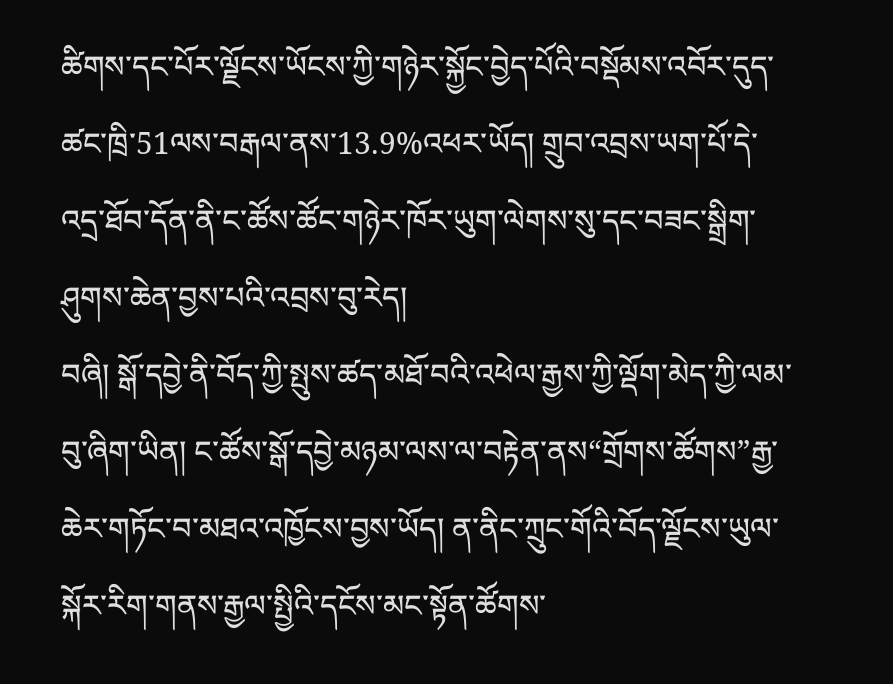ཚིགས་དང་པོར་ལྗོངས་ཡོངས་ཀྱི་གཉེར་སྐྱོང་བྱེད་པོའི་བསྡོམས་འབོར་དུད་ཚང་ཁྲི་51ལས་བརྒལ་ནས་13.9%འཕར་ཡོད། གྲུབ་འབྲས་ཡག་པོ་དེ་འདྲ་ཐོབ་དོན་ནི་ང་ཚོས་ཚོང་གཉེར་ཁོར་ཡུག་ལེགས་སུ་དང་བཟང་སྒྲིག་ཤུགས་ཆེན་བྱས་པའི་འབྲས་བུ་རེད།
བཞི། སྒོ་དབྱེ་ནི་བོད་ཀྱི་སྤུས་ཚད་མཐོ་བའི་འཕེལ་རྒྱས་ཀྱི་ལྡོག་མེད་ཀྱི་ལམ་བུ་ཞིག་ཡིན། ང་ཚོས་སྒོ་དབྱེ་མཉམ་ལས་ལ་བརྟེན་ནས“གྲོགས་ཚོགས”རྒྱ་ཆེར་གཏོང་བ་མཐའ་འཁྱོངས་བྱས་ཡོད། ན་ནིང་ཀྲུང་གོའི་བོད་ལྗོངས་ཡུལ་སྐོར་རིག་གནས་རྒྱལ་སྤྱིའི་དངོས་མང་སྟོན་ཚོགས་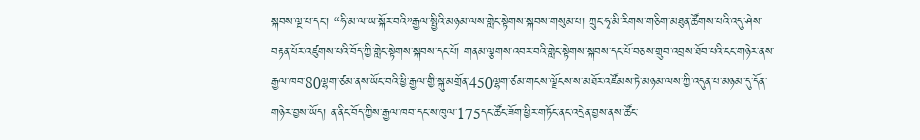སྐབས་ལྔ་པ་དང་། “ཧི་མ་ལ་ཡ་སྐོར་བའི”རྒྱལ་སྤྱིའི་མཉམ་ལས་གླེང་སྟེགས་སྐབས་གསུམ་པ། ཀྲུང་ཧྭ་མི་རིགས་གཅིག་མཐུན་ཚོགས་པའི་འདུ་ཤེས་བརྟན་པོར་འཛུགས་པའི་བོད་ཀྱི་གླེང་སྟེགས་སྐབས་དང་པོ། གནམ་ལྕགས་འབར་བའི་གླེང་སྟེགས་སྐབས་དང་པོ་བཅས་གྲུབ་འབྲས་ཐོབ་པའི་ངང་གཉེར་ནས་རྒྱལ་ཁབ་80ལྷག་ཙམ་ནས་ཡོང་བའི་ཕྱི་རྒྱལ་གྱི་སྐུ་མགྲོན་450ལྷག་ཙམ་གངས་ལྗོངས་ས་མཐོར་འཛོམས་ཏེ་མཉམ་ལས་ཀྱི་འདུན་པ་མཉམ་དུ་དོན་གཉེར་བྱས་ཡོད། ན་ནིང་བོད་ཀྱིས་རྒྱལ་ཁབ་དང་ས་ཁུལ་175དང་ཚོང་ཟོག་ཕྱིར་གཏོང་ནང་འདྲེན་བྱས་ནས་ཚོང་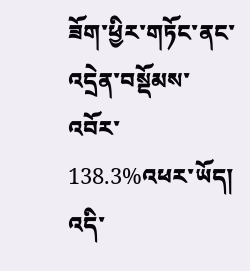ཟོག་ཕྱིར་གཏོང་ནང་འདྲེན་བསྡོམས་འབོར་138.3%འཕར་ཡོད། འདི་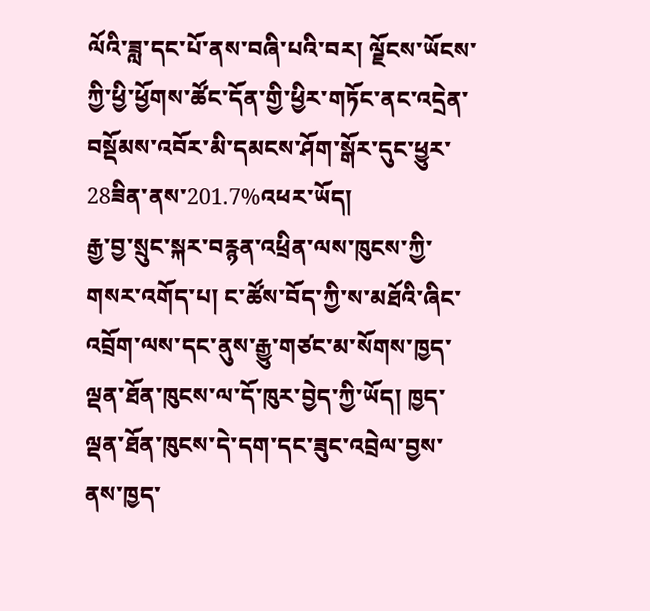ལོའི་ཟླ་དང་པོ་ནས་བཞི་པའི་བར། ལྗོངས་ཡོངས་ཀྱི་ཕྱི་ཕྱོགས་ཚོང་དོན་གྱི་ཕྱིར་གཏོང་ནང་འདྲེན་བསྡོམས་འབོར་མི་དམངས་ཤོག་སྒོར་དུང་ཕྱུར་28ཟིན་ནས་201.7%འཕར་ཡོད།
རྒྱ་བྱ་སྲུང་སྐར་བརྙན་འཕྲིན་ལས་ཁུངས་ཀྱི་གསར་འགོད་པ། ང་ཚོས་བོད་ཀྱི་ས་མཐོའི་ཞིང་འབྲོག་ལས་དང་ནུས་རྒྱུ་གཙང་མ་སོགས་ཁྱད་ལྡན་ཐོན་ཁུངས་ལ་དོ་ཁུར་བྱེད་ཀྱི་ཡོད། ཁྱད་ལྡན་ཐོན་ཁུངས་དེ་དག་དང་ཟུང་འབྲེལ་བྱས་ནས་ཁྱད་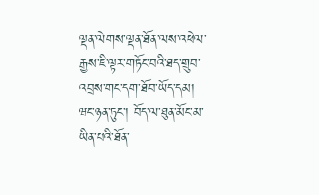ལྡན་ལེགས་ལྡན་ཐོན་ལས་འཕེལ་རྒྱས་ཇི་ལྟར་གཏོང་བའི་ཐད་གྲུབ་འབྲས་གང་དག་ཐོབ་ཡོད་དམ།
ཝང་ཉན་ཏུང་། བོད་ལ་ཐུན་མོང་མ་ཡིན་པའི་ཐོན་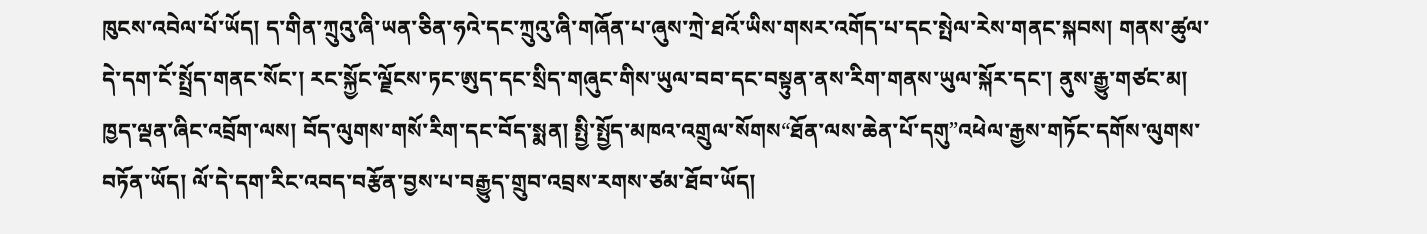ཁུངས་འབེལ་པོ་ཡོད། ད་གིན་ཀྲུའུ་ཞི་ཡན་ཅིན་ཧའེ་དང་ཀྲུའུ་ཞི་གཞོན་པ་ཞུས་ཀྲེ་ཐའོ་ཡིས་གསར་འགོད་པ་དང་སྤེལ་རེས་གནང་སྐབས། གནས་ཚུལ་དེ་དག་ངོ་སྤྲོད་གནང་སོང་། རང་སྐྱོང་ལྗོངས་ཏང་ཨུད་དང་སྲིད་གཞུང་གིས་ཡུལ་བབ་དང་བསྟུན་ནས་རིག་གནས་ཡུལ་སྐོར་དང་། ནུས་རྒྱུ་གཙང་མ། ཁྱད་ལྡན་ཞིང་འབྲོག་ལས། བོད་ལུགས་གསོ་རིག་དང་བོད་སྨན། སྤྱི་སྤྱོད་མཁའ་འགྲུལ་སོགས“ཐོན་ལས་ཆེན་པོ་དགུ”འཕེལ་རྒྱས་གཏོང་དགོས་ལུགས་བཏོན་ཡོད། ལོ་དེ་དག་རིང་འབད་བརྩོན་བྱས་པ་བརྒྱུད་གྲུབ་འབྲས་རགས་ཙམ་ཐོབ་ཡོད།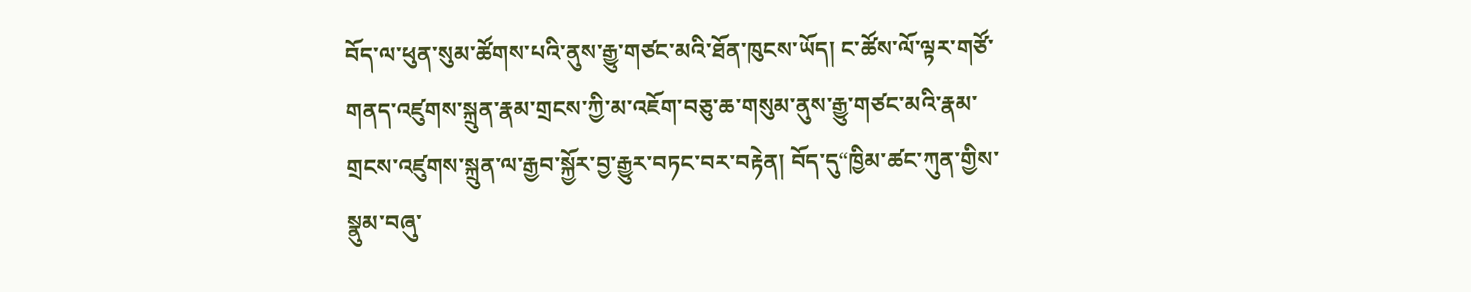བོད་ལ་ཕུན་སུམ་ཚོགས་པའི་ནུས་རྒྱུ་གཙང་མའི་ཐོན་ཁུངས་ཡོད། ང་ཚོས་ལོ་ལྟར་གཙོ་གནད་འཛུགས་སྐྲུན་རྣམ་གྲངས་ཀྱི་མ་འཇོག་བཅུ་ཆ་གསུམ་ནུས་རྒྱུ་གཙང་མའི་རྣམ་གྲངས་འཛུགས་སྐྲུན་ལ་རྒྱབ་སྐྱོར་བྱ་རྒྱུར་བཏང་བར་བརྟེན། བོད་དུ“ཁྱིམ་ཚང་ཀུན་གྱིས་སྣུམ་བཞུ་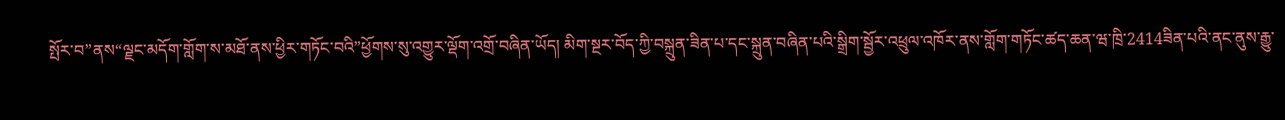སྤོར་བ”ནས“ལྗང་མདོག་གློག་ས་མཐོ་ནས་ཕྱིར་གཏོང་བའི”ཕྱོགས་སུ་འགྱུར་ལྡོག་འགྲོ་བཞིན་ཡོད། མིག་སྔར་བོད་ཀྱི་བསྐྲུན་ཟིན་པ་དང་སྐྲུན་བཞིན་པའི་སྒྲིག་སྦྱོར་འཕྲུལ་འཁོར་ནས་གློག་གཏོང་ཚད་ཆན་ཝ་ཁྲི་2414ཟིན་པའི་ནང་ནུས་རྒྱུ་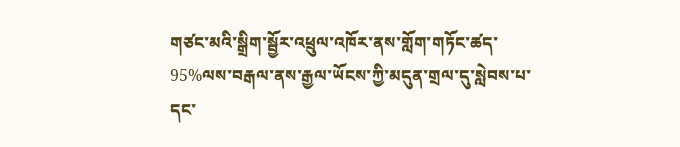གཙང་མའི་སྒྲིག་སྦྱོར་འཕྲུལ་འཁོར་ནས་གློག་གཏོང་ཚད་95%ལས་བརྒལ་ནས་རྒྱལ་ཡོངས་ཀྱི་མདུན་གྲལ་དུ་སླེབས་པ་དང་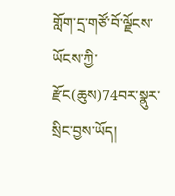གློག་དྲ་གཙོ་བོ་ལྗོངས་ཡོངས་ཀྱི་རྫོང(ཆུས)74བར་སྣུར་སྲིང་བྱས་ཡོད།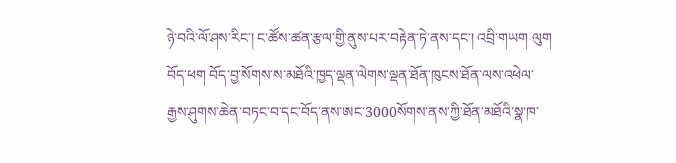ཉེ་བའི་ལོ་ཤས་རིང་། ང་ཚོས་ཚན་རྩལ་གྱི་ནུས་པར་བརྟེན་ཏེ་ནས་དང་། འབྲི་གཡག ལུག བོད་ཕག བོད་བྱ་སོགས་ས་མཐོའི་ཁྱད་ལྡན་ལེགས་ལྡན་ཐོན་ཁུངས་ཐོན་ལས་འཕེལ་རྒྱས་ཤུགས་ཆེན་བཏང་བ་དང་བོད་ནས་ཨང་3000སོགས་ནས་ཀྱི་ཐོན་མཐོའི་སྣ་ཁ་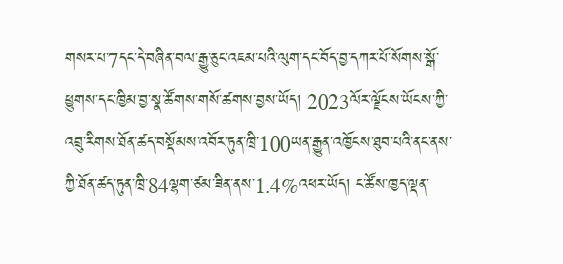གསར་པ་7དང་དེ་བཞིན་བལ་རྒྱུ་ཅུང་འཇམ་པའི་ལུག་དང་བོད་བྱ་དཀར་པོ་སོགས་སྒོ་ཕྱུགས་དང་ཁྱིམ་བྱ་སྣ་ཚོགས་གསོ་ཚགས་བྱས་ཡོད། 2023ལོར་ལྗོངས་ཡོངས་ཀྱི་འབྲུ་རིགས་ཐོན་ཚད་བསྡོམས་འབོར་ཏུན་ཁྲི་100ཡན་རྒྱུན་འཁྱོངས་ཐུབ་པའི་ནང་ནས་ཀྱི་ཐོན་ཚད་ཏུན་ཁྲི་84ལྷག་ཙམ་ཟིན་ནས་1.4%འཕར་ཡོད། ང་ཚོས་ཁྱད་ལྡན་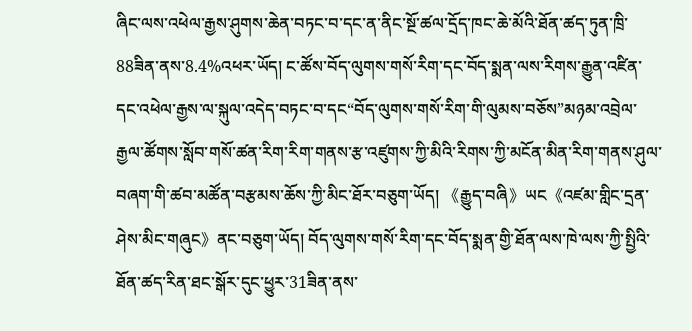ཞིང་ལས་འཕེལ་རྒྱས་ཤུགས་ཆེན་བཏང་བ་དང་ན་ནིང་སྔོ་ཚལ་དྲོད་ཁང་ཆེ་མོའི་ཐོན་ཚད་ཏུན་ཁྲི་88ཟིན་ནས་8.4%འཕར་ཡོད། ང་ཚོས་བོད་ལུགས་གསོ་རིག་དང་བོད་སྨན་ལས་རིགས་རྒྱུན་འཛིན་དང་འཕེལ་རྒྱས་ལ་སྐུལ་འདེད་བཏང་བ་དང“བོད་ལུགས་གསོ་རིག་གི་ལུམས་བཅོས”མཉམ་འབྲེལ་རྒྱལ་ཚོགས་སློབ་གསོ་ཚན་རིག་རིག་གནས་རྩ་འཛུགས་ཀྱི་མིའི་རིགས་ཀྱི་མངོན་མིན་རིག་གནས་ཤུལ་བཞག་གི་ཚབ་མཚོན་བརྩམས་ཆོས་ཀྱི་མིང་ཐོར་བཅུག་ཡོད། 《རྒྱུད་བཞི》ཡང《འཛམ་གླིང་དྲན་ཤེས་མིང་གཞུང》ནང་བཅུག་ཡོད། བོད་ལུགས་གསོ་རིག་དང་བོད་སྨན་གྱི་ཐོན་ལས་ཁེ་ལས་ཀྱི་སྤྱིའི་ཐོན་ཚད་རིན་ཐང་སྒོར་དུང་ཕྱུར་31ཟིན་ནས་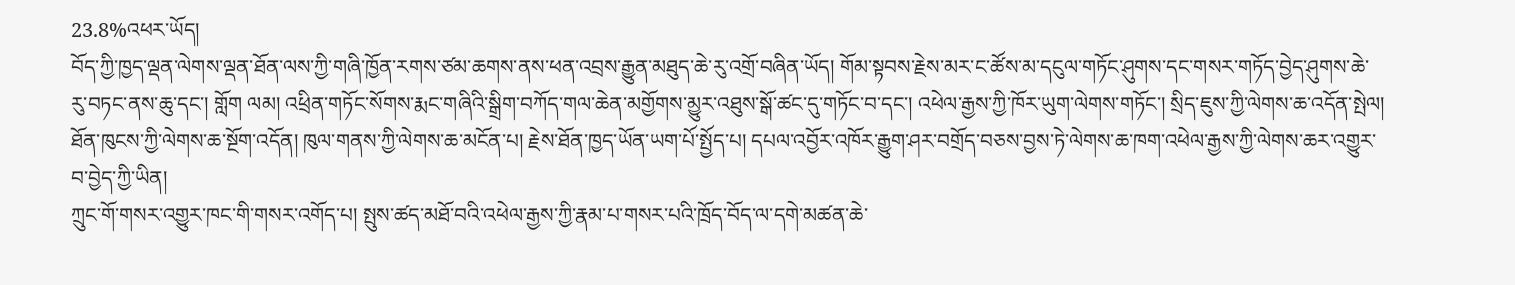23.8%འཕར་ཡོད།
བོད་ཀྱི་ཁྱད་ལྡན་ལེགས་ལྡན་ཐོན་ལས་ཀྱི་གཞི་ཁྱོན་རགས་ཙམ་ཆགས་ནས་ཕན་འབྲས་རྒྱུན་མཐུད་ཆེ་རུ་འགྲོ་བཞིན་ཡོད། གོམ་སྟབས་རྗེས་མར་ང་ཚོས་མ་དངུལ་གཏོང་ཤུགས་དང་གསར་གཏོད་བྱེད་ཤུགས་ཆེ་རུ་བཏང་ནས་ཆུ་དང་། གློག ལམ། འཕྲིན་གཏོང་སོགས་རྨང་གཞིའི་སྒྲིག་བཀོད་གལ་ཆེན་མགྱོགས་མྱུར་འཐུས་སྒོ་ཚང་དུ་གཏོང་བ་དང་། འཕེལ་རྒྱས་ཀྱི་ཁོར་ཡུག་ལེགས་གཏོང་། སྲིད་ཇུས་ཀྱི་ལེགས་ཆ་འདོན་སྤེལ། ཐོན་ཁུངས་ཀྱི་ལེགས་ཆ་སྔོག་འདོན། ཁུལ་གནས་ཀྱི་ལེགས་ཆ་མངོན་པ། རྗེས་ཐོན་ཁྱད་ཡོན་ཡག་པོ་སྤྱོད་པ། དཔལ་འབྱོར་འཁོར་རྒྱུག་ཤར་བགྲོད་བཅས་བྱས་ཏེ་ལེགས་ཆ་ཁག་འཕེལ་རྒྱས་ཀྱི་ལེགས་ཆར་འགྱུར་བ་བྱེད་ཀྱི་ཡིན།
ཀྲུང་གོ་གསར་འགྱུར་ཁང་གི་གསར་འགོད་པ། སྤུས་ཚད་མཐོ་བའི་འཕེལ་རྒྱས་ཀྱི་རྣམ་པ་གསར་པའི་ཁྲོད་བོད་ལ་དགེ་མཚན་ཆེ་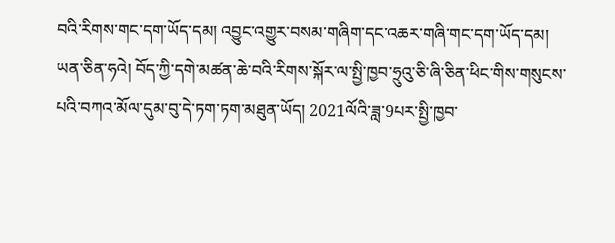བའི་རིགས་གང་དག་ཡོད་དམ། འབྱུང་འགྱུར་བསམ་གཞིག་དང་འཆར་གཞི་གང་དག་ཡོད་དམ།
ཡན་ཅིན་ཧའེ། བོད་ཀྱི་དགེ་མཚན་ཆེ་བའི་རིགས་སྐོར་ལ་སྤྱི་ཁྱབ་ཧྲུའུ་ཅི་ཞི་ཅིན་ཕིང་གིས་གསུངས་པའི་བཀའ་མོལ་དུམ་བུ་དེ་ཏག་ཏག་མཐུན་ཡོད། 2021ལོའི་ཟླ་9པར་སྤྱི་ཁྱབ་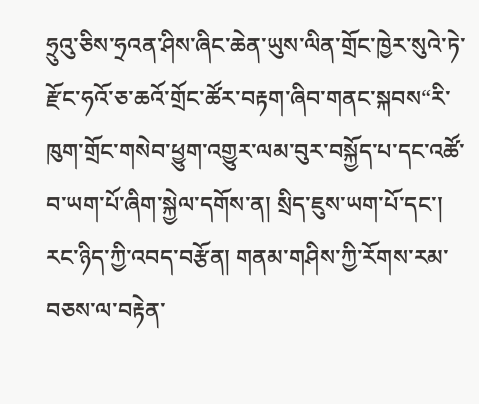ཧྲུའུ་ཅིས་ཧྲའན་ཤིས་ཞིང་ཆེན་ཡུས་ལིན་གྲོང་ཁྱེར་སུའེ་ཏེ་རྫོང་ཧའོ་ཅ་ཆའོ་གྲོང་ཚོར་བརྟག་ཞིབ་གནང་སྐབས“རི་ཁུག་གྲོང་གསེབ་ཕྱུག་འགྱུར་ལམ་བུར་བསྐྱོད་པ་དང་འཚོ་བ་ཡག་པོ་ཞིག་སྐྱེལ་དགོས་ན། སྲིད་ཇུས་ཡག་པོ་དང་། རང་ཉིད་ཀྱི་འབད་བརྩོན། གནམ་གཤིས་ཀྱི་རོགས་རམ་བཅས་ལ་བརྟེན་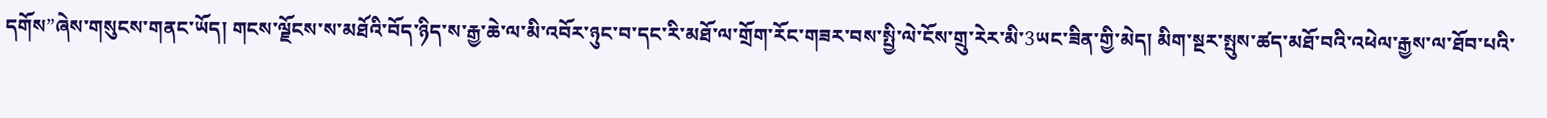དགོས”ཞེས་གསུངས་གནང་ཡོད། གངས་ལྗོངས་ས་མཐོའི་བོད་ཉིད་ས་རྒྱ་ཆེ་ལ་མི་འབོར་ཉུང་བ་དང་རི་མཐོ་ལ་གྲོག་རོང་གཟར་བས་སྤྱི་ལེ་ངོས་གྲུ་རེར་མི་3ཡང་ཟིན་གྱི་མེད། མིག་སྔར་སྤུས་ཚད་མཐོ་བའི་འཕེལ་རྒྱས་ལ་ཐོབ་པའི་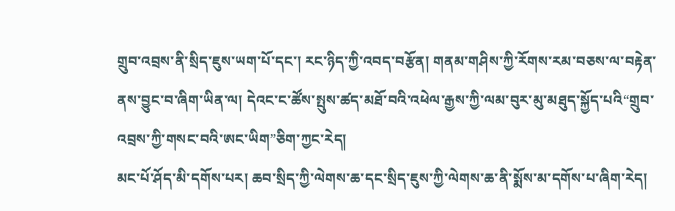གྲུབ་འབྲས་ནི་སྲིད་ཇུས་ཡག་པོ་དང་། རང་ཉིད་ཀྱི་འབད་བརྩོན། གནམ་གཤིས་ཀྱི་རོགས་རམ་བཅས་ལ་བརྟེན་ནས་བྱུང་བ་ཞིག་ཡིན་ལ། དེའང་ང་ཚོས་སྤུས་ཚད་མཐོ་བའི་འཕེལ་རྒྱས་ཀྱི་ལམ་བུར་མུ་མཐུད་སྐྱོད་པའི“གྲུབ་འབྲས་ཀྱི་གསང་བའི་ཨང་ཡིག”ཅིག་ཀྱང་རེད།
མང་པོ་ཤོད་མི་དགོས་པར། ཆབ་སྲིད་ཀྱི་ལེགས་ཆ་དང་སྲིད་ཇུས་ཀྱི་ལེགས་ཆ་ནི་སྨོས་མ་དགོས་པ་ཞིག་རེད།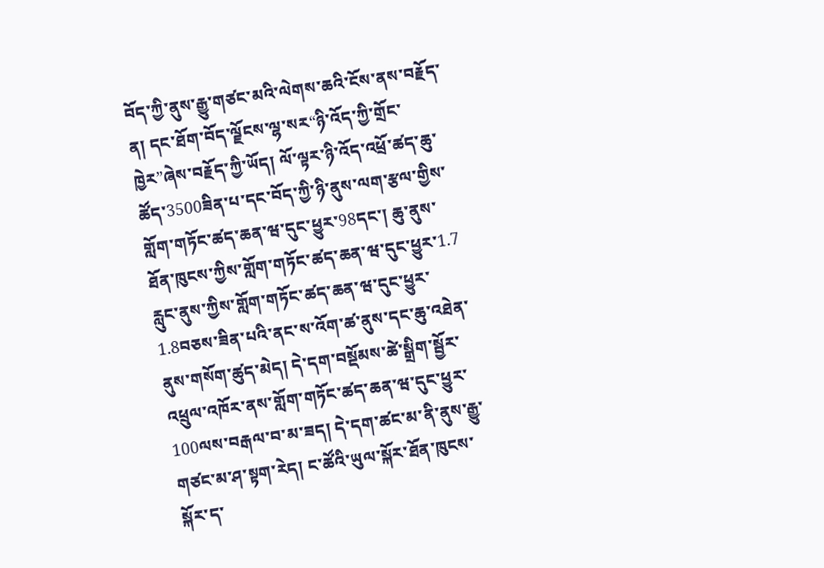བོད་ཀྱི་ནུས་རྒྱུ་གཙང་མའི་ལེགས་ཆའི་ངོས་ནས་བརྗོད་ན། དང་ཐོག་བོད་ལྗོངས་ལྷ་སར“ཉི་འོད་ཀྱི་གྲོང་ཁྱེར”ཞེས་བརྗོད་ཀྱི་ཡོད། ལོ་ལྟར་ཉི་འོད་འཕྲོ་ཚད་ཆུ་ཚོད་3500ཟིན་པ་དང་བོད་ཀྱི་ཉི་ནུས་ལག་རྩལ་གྱིས་གློག་གཏོང་ཚད་ཆན་ཝ་དུང་ཕྱུར་98དང་། ཆུ་ནུས་ཐོན་ཁུངས་ཀྱིས་གློག་གཏོང་ཚད་ཆན་ཝ་དུང་ཕྱུར་1.7 རླུང་ནུས་ཀྱིས་གློག་གཏོང་ཚད་ཆན་ཝ་དུང་ཕྱུར་1.8བཅས་ཟིན་པའི་ནང་ས་འོག་ཚ་ནུས་དང་ཆུ་འཐེན་ནུས་གསོག་ཚུད་མེད། དེ་དག་བསྡོམས་ཚེ་སྒྲིག་སྦྱོར་འཕྲུལ་འཁོར་ནས་གློག་གཏོང་ཚད་ཆན་ཝ་དུང་ཕྱུར་100ལས་བརྒལ་བ་མ་ཟད། དེ་དག་ཚང་མ་ནི་ནུས་རྒྱུ་གཙང་མ་ཤ་སྟག་རེད། ང་ཚོའི་ཡུལ་སྐོར་ཐོན་ཁུངས་སྐོར་ད་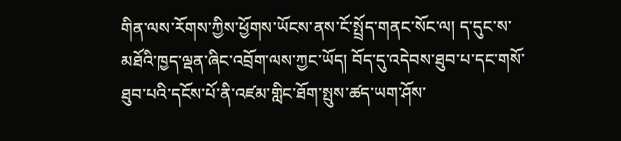གིན་ལས་རོགས་ཀྱིས་ཕྱོགས་ཡོངས་ནས་ངོ་སྤྲོད་གནང་སོང་ལ། ད་དུང་ས་མཐོའི་ཁྱད་ལྡན་ཞིང་འབྲོག་ལས་ཀྱང་ཡོད། བོད་དུ་འདེབས་ཐུབ་པ་དང་གསོ་ཐུབ་པའི་དངོས་པོ་ནི་འཛམ་གླིང་ཐོག་སྤུས་ཚད་ཡག་ཤོས་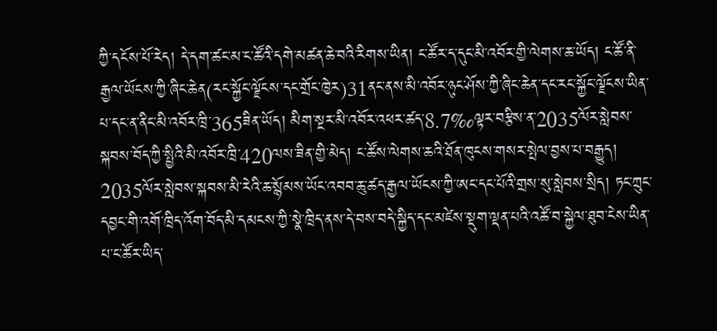ཀྱི་དངོས་པོ་རེད། དེ་དག་ཚང་མ་ང་ཚོའི་དགེ་མཚན་ཆེ་བའི་རིགས་ཡིན། ང་ཚོར་ད་དུང་མི་འབོར་གྱི་ལེགས་ཆ་ཡོད། ང་ཚོ་ནི་རྒྱལ་ཡོངས་ཀྱི་ཞིང་ཆེན(རང་སྐྱོང་ལྗོངས་དང་གྲོང་ཁྱེར)31ནང་ནས་མི་འབོར་ཉུང་ཤོས་ཀྱི་ཞིང་ཆེན་དང་རང་སྐྱོང་ལྗོངས་ཡིན་པ་དང་ན་ནིང་མི་འབོར་ཁྲི་365ཟིན་ཡོད། མིག་སྔར་མི་འབོར་འཕར་ཚད་8.7‰ལྟར་བརྩིས་ན་2035ལོར་སླེབས་སྐབས་བོད་ཀྱི་སྤྱིའི་མི་འབོར་ཁྲི་420ལས་ཟིན་གྱི་མེད། ང་ཚོས་ལེགས་ཆའི་ཐོན་ཁུངས་གསར་སྤེལ་བྱས་པ་བརྒྱུད། 2035ལོར་སླེབས་སྐབས་མི་རེའི་ཆ་སྙོམས་ཡོང་འབབ་ཆུ་ཚད་རྒྱལ་ཡོངས་ཀྱི་ཨང་དང་པོའི་གྲས་སུ་སླེབས་སྲིད། ཏང་ཀྲུང་དབྱང་གི་འགོ་ཁྲིད་འོག་བོད་མི་དམངས་ཀྱི་སྣེ་ཁྲིད་ནས་དེ་བས་བདེ་སྐྱིད་དང་མཛེས་སྡུག་ལྡན་པའི་འཚོ་བ་སྐྱེལ་ཐུབ་ངེས་ཡིན་པ་ང་ཚོར་ཡིད་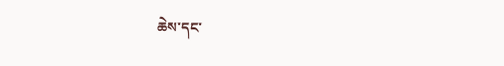ཆེས་དང་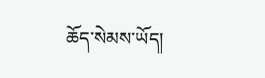ཆོད་སེམས་ཡོད།